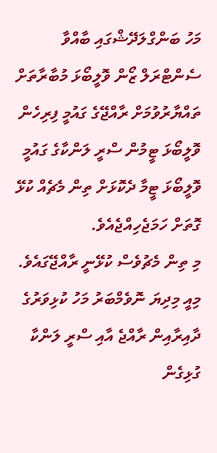މަހު ބަންގްލަދޭޝްގައި ބާއްވާ ސެންޓްރަލް ޒޯން ވޮލީބޯޅަ މުބާރާތަށް ތައްޔާރުވުމަށް ރާއްޖޭގެ ގައުމީ ފިރިހެން ވޮލީބޯޅަ ޓީމުން ސްރީ ލަންކާގެ ގައުމީ ވޮލީބޯޅަ ޓީމާ ދެކޮޅަށް ތިން މެޗެއް ކުޅޭ ގޮތަށް ހަމަޖެހިއްޖެއެވެ.
މި ތިން މެޗުވެސް ކުޅޭނީ ރާއްޖޭގައެވެ. މިއީ މިދިޔަ ނޮވެމްބަރު މަހު ކުޅިވަރުގެ ދާއިރާއިން ރާއްޖެ އާއި ސްރީ ލަންކާ ގުޅިގެން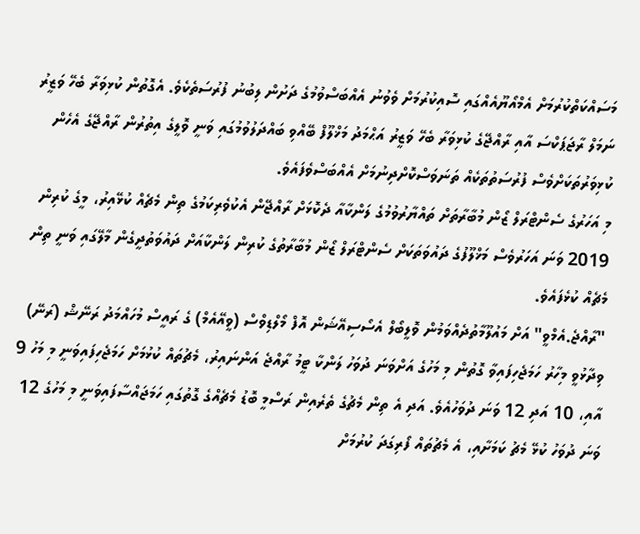މަސައްކަތްކުރުމަށް އެމްއޯޔޫއެއްގައި ސޮއިކުރުމަށް ވެވުނު އެއްބަސްވުމުގެ ދަށުން ލިބުނު ފުރުސަތެކެވެ. އެގޮތުން ކުޅިވަރާ ބެހޭ ވަޒީރު ނަމަލް ރާޖަޕަކްސަ އާއި ރާއްޖޭގެ ކުޅިވަރާ ބެހޭ ވަޒީރު އަޙްމަދު މަޚްލޫފް ބޭއްވި ބައްދަލުވުމުގައި ވަނީ ވޮލީގެ އިތުރުން ރާއްޖޭގެ އެހެން ކުޅިވަރުތަކަށްވެސް ފުރުސަތުތަކެއް ތަނަވަސްކޮށްދިނުމަށް އެއްބަސްވެފައެވެ.
މި އަހަރުގެ ސެންޓްރަލް ޒޯން މުބާރާތަށް ތައްޔާރުވުމުގެ ލަންކާއާ ދެކޮޅަށް ރާއްޖޭން އެކުވެރިކަމުގެ ތިން މެޗެއް ކުޅޭއިރު، މީގެ ކުރިން 2019 ވަނަ އަހަރުވެސް މަޚްލޫފުގެ ދައުވަތަކަށް ސެންޓްރަލް ޒޯން މުބާރާތުގެ ކުރިން ލަންކާއަށް ދައުވަތުދީގެން މާލޭގައި ވަނީ ތިން މެޗެއް ކުޅެފައެވެ.
"ރާއްޖެ.އެމްވީ" އަށް މައުލޫމާތުދެއްވަމުން ވޮލީބޯލް އެސޯސިއޭޝަން އޮފް މޯލްޑިވްސް (ވީއޭއެމް) ގެ ރައީސް މުހައްމަދު ރަނޭޝް (ރަނޭ) ވިދާޅުވީ މިހާރު ހަމަޖެހިފައިވާ ގޮތުން މި މަހުގެ އަށްވަނަ ދުވަހު ލަންކާ ޓީމު ރާއްޖެ އަންނައިރު، މެޗުތައް ކުޅުމަށް ހަމަޖެހިފައިވަނީ މި މަހު 9 އާއި، 10 އަދި 12 ވަނަ ދުވަހުއެވެ. އަދި އެ ތިން މެޗުގެ ތެރެއިން ރަސްމީ ބޮޑު މެޗެއްގެ ގޮތުގައި ހަމަޖައްސާފައިވަނީ މި މަހުގެ 12 ވަނަ ދުވަހު ކުޅޭ މެޗު ކަމަށާއި، އެ މެޗުތައް ފޯރިގަދަ ކުރުމަށް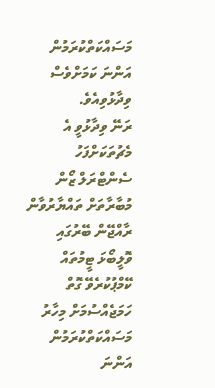މަސައްކަތްކުރަމުން އަންނަ ކަމަށްވެސް ވިދާޅުވިއެވެ.
ރަނޭ ވިދާޅުވީ އެ މެޗުތަކަށްފަހު ސެންޓްރަލް ޒޯން މުބާރާތަށް ތައްޔާރުވާން ރާއްޖޭން ބޭރުގައި ވޮލީބޯޅަ ޓީމުތައް ކޭމްޕުކުރެވޭ ގޮތް ހަމަޖެއްސުމަށް މިހާރު މަސައްކަތްކުރަމުން އަންނަ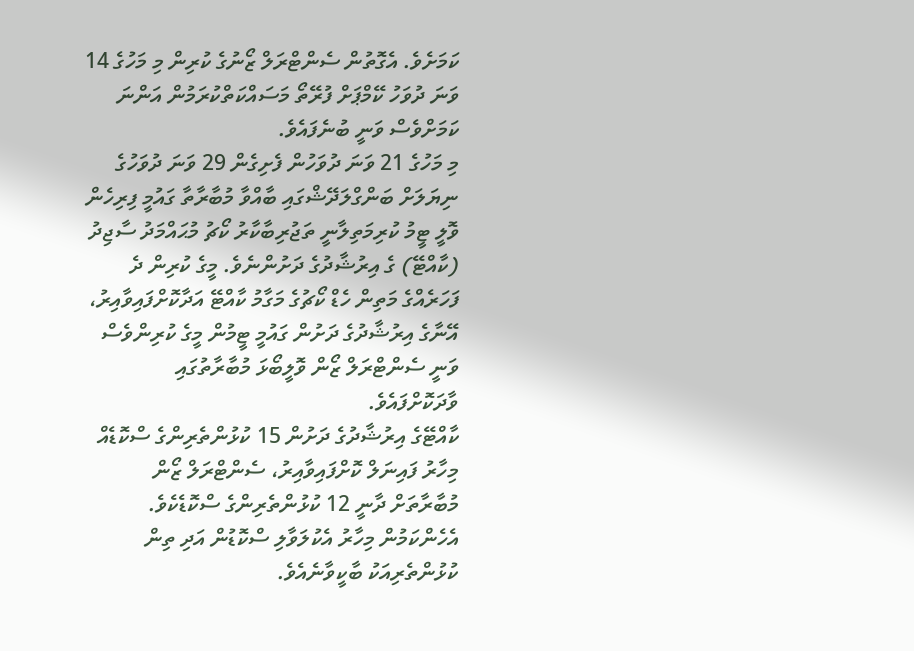ކަމަށެވެ. އެގޮތުން ސެންޓްރަލް ޒޯނުގެ ކުރިން މި މަހުގެ 14 ވަނަ ދުވަހު ކޭމްޕަށް ފުރޭތޯ މަސައްކަތްކުރަމުން އަންނަ ކަމަށްވެސް ވަނީ ބުނެފައެވެ.
މި މަހުގެ 21 ވަނަ ދުވަހުން ފެށިގެން 29 ވަނަ ދުވަހުގެ ނިޔަލަށް ބަންގްލަދޭޝްގައި ބާއްވާ މުބާރާތާ ގައުމީ ފިރިހެން ވޮލީ ޓީމު ކުރިމަތިލާނީ ތަޖުރިބާކާރު ކޯޗު މުޙައްމަދު ސާޖިދު (ކާއްޓޭ) ގެ އިރުޝާދުގެ ދަށުންނެވެ. މީގެ ކުރިން ދެ ފަހަރެއްގެ މަތިން ހެޑް ކޯޗުގެ މަގާމު ކާއްޓޭ އަދާކޮށްފައިވާއިރު، އޭނާގެ އިރުޝާދުގެ ދަށުން ގައުމީ ޓީމުން މީގެ ކުރިންވެސް ވަނީ ސެންޓްރަލް ޒޯން ވޮލީބޯޅަ މުބާރާތުގައި ވާދަކޮށްފައެވެ.
ކާއްޓޭގެ އިރުޝާދުގެ ދަށުން 15 ކުޅުންތެރިންގެ ސްކޮޑެއް މިހާރު ފައިނަލް ކޮށްފައިވާއިރު، ސެންޓްރަލް ޒޯން މުބާރާތަށް ދާނީ 12 ކުޅުންތެރިންގެ ސްކޮޑެކެވެ. އެހެންކަމުން މިހާރު އެކުލަވާލި ސްކޮޑުން އަދި ތިން ކުޅުންތެރިއަކު ބާކީވާނެއެވެ.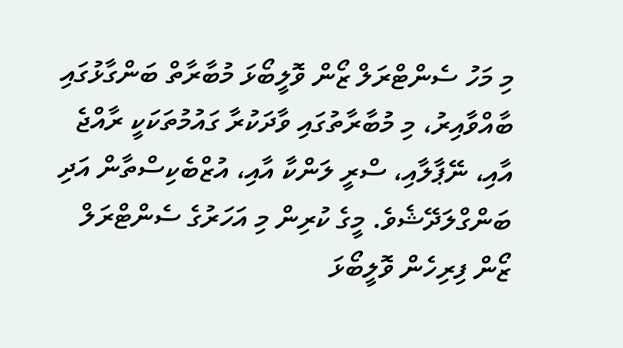މި މަހު ސެންޓްރަލް ޒޯން ވޮލީބޯޅަ މުބާރާތް ބަންގާޅުގައި ބާއްވާއިރު، މި މުބާރާތުގައި ވާދަކުރާ ގައުމުތަކަކީ ރާއްޖެ އާއި، ނޭޕާލާއި، ސްރީ ލަންކާ އާއި، އުޒްބެކިސްތާން އަދި ބަންގްލަދޭޝެވެ. މީގެ ކުރިން މި އަހަރުގެ ސެންޓްރަލް ޒޯން ފިރިހެން ވޮލީބޯޅަ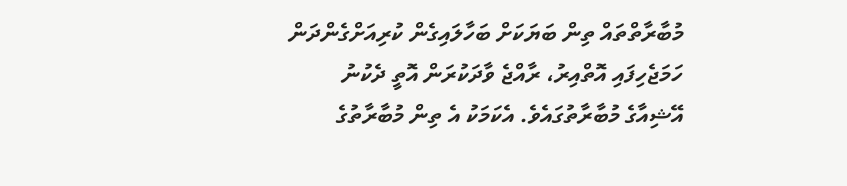މުބާރާތްތައް ތިން ބަޔަކަށް ބަހާލައިގެން ކުރިއަށްގެންދަން ހަމަޖެހިފައި އޮތްއިރު، ރާއްޖެ ވާދަކުރަން އޮތީ ދެކުނު އޭޝިއާގެ މުބާރާތުގައެވެ. އެކަމަކު އެ ތިން މުބާރާތުގެ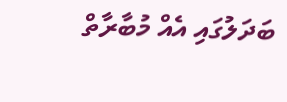ބަދަލުގައި އެއް މުބާރާތް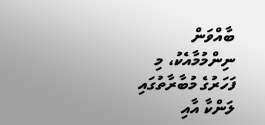ބާއްވަން ނިންމުމާއެކު، މި ފަހަރުގެ މުބާރާތުގައި ލަންކާ އާއި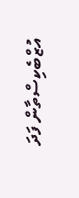އުޒްބެކިސްތާން ފަދަ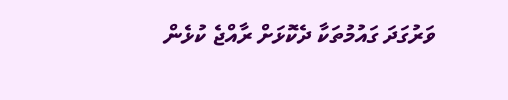ވަރުގަދަ ގައުމުތަކާ ދެކޮޅަށް ރާއްޖެ ކުޅެން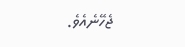ޖެހޭނެއެވެ.